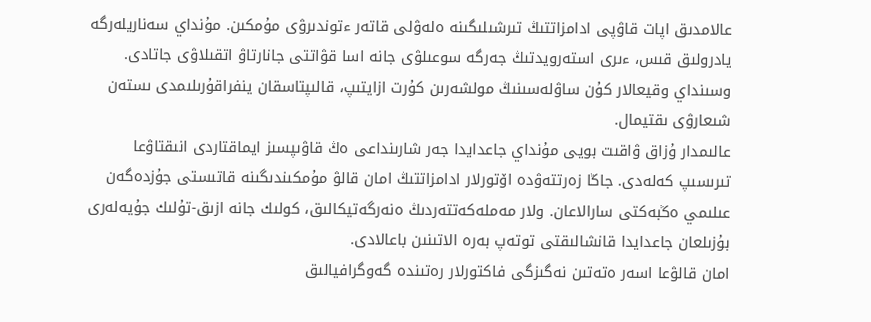عالامدىق اپات قاۋپى ادامزاتتىڭ تىرشىلىگىنە ەلەۋلى قاتەر ءتوندىرۋى مۇمكىن. مۇنداي سەناريلەرگە يادرولىق قىس، ءىرى استەرويدتىڭ جەرگە سوعىلۋى جانە اسا قۋاتتى جانارتاۋ اتقىلاۋى جاتادى. وسىنداي وقيعالار كۇن ساۋلەسىنىڭ مولشەرىن كۇرت ازايتىپ، قالىپتاسقان ينفراقۇرىلىمدى ىستەن شىعارۋى ىقتيمال.
عالىمدار ۇزاق ۋاقىت بويى مۇنداي جاعدايدا جەر شارىنداعى ەڭ قاۋىپسىز ايماقتاردى انىقتاۋعا تىرىسىپ كەلەدى. جاڭا زەرتتەۋدە اۆتورلار ادامزاتتىڭ امان قالۋ مۇمكىندىگىنە قاتىستى جۇزدەگەن عىلىمي ەڭبەكتى سارالاعان. ولار مەملەكەتتەردىڭ ەنەرگەتيكالىق، كولىك جانە ازىق-تۇلىك جۇيەلەرى بۇزىلعان جاعدايدا قانشالىقتى توتەپ بەرە الاتىنىن باعالادى.
امان قالۋعا اسەر ەتەتىن نەگىزگى فاكتورلار رەتىندە گەوگرافيالىق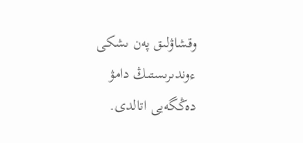وقشاۋلىق پەن ىشكى ءوندىرىستىڭ دامۋ دەڭگەيى اتالدى.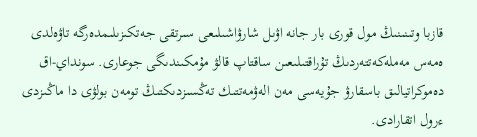قازبا وتىنىنىڭ مول قورى بار جانە اۋىل شارۋاشىلىعى سىرتقى جەتكىزىلىمدەرگە تاۋەلدى ەمەس مەملەكەتتەردىڭ تۇراقتىلىعىن ساقتاپ قالۋ مۇمكىندىگى جوعارى. سونداي-اق دەموكراتيالىق باسقارۋ جۇيەسى مەن الەۋمەتتىك تەڭسىزدىكتىڭ تومەن بولۋى دا ماڭىزدى ءرول اتقارادى.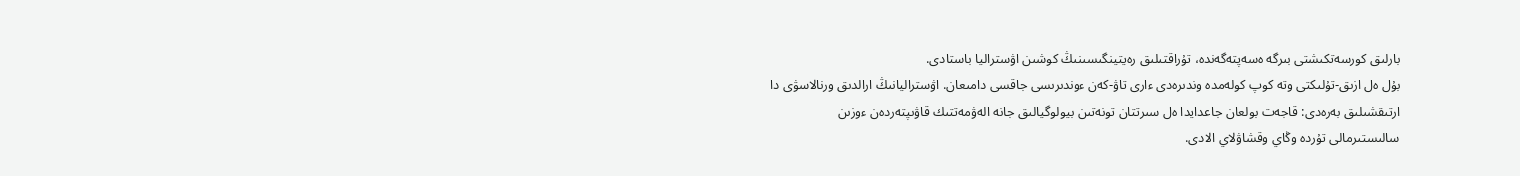بارلىق كورسەتكىشتى بىرگە ەسەپتەگەندە، تۇراقتىلىق رەيتينگىسىنىڭ كوشىن اۋستراليا باستادى.
بۇل ەل ازىق-تۇلىكتى وتە كوپ كولەمدە وندىرەدى ءارى تاۋ-كەن ءوندىرىسى جاقسى دامىعان. اۋستراليانىڭ ارالدىق ورنالاسۋى دا ارتىقشىلىق بەرەدى: قاجەت بولعان جاعدايدا ەل سىرتتان تونەتىن بيولوگيالىق جانە الەۋمەتتىك قاۋىپتەردەن ءوزىن سالىستىرمالى تۇردە وڭاي وقشاۋلاي الادى.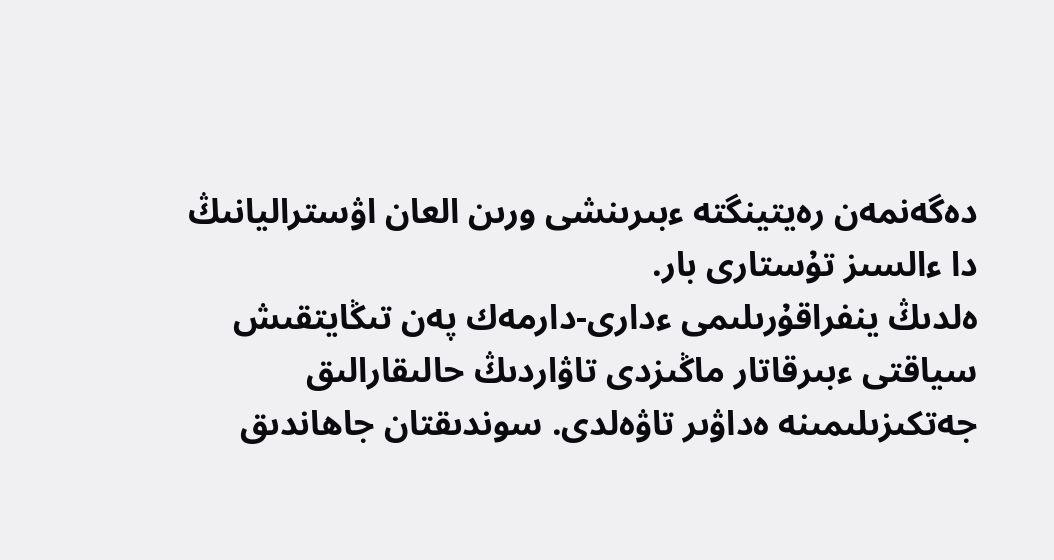دەگەنمەن رەيتينگتە ءبىرىنشى ورىن العان اۋستراليانىڭ دا ءالسىز تۇستارى بار.
ەلدىڭ ينفراقۇرىلىمى ءدارى-دارمەك پەن تىڭايتقىش سياقتى ءبىرقاتار ماڭىزدى تاۋاردىڭ حالىقارالىق جەتكىزىلىمىنە ەداۋىر تاۋەلدى. سوندىقتان جاھاندىق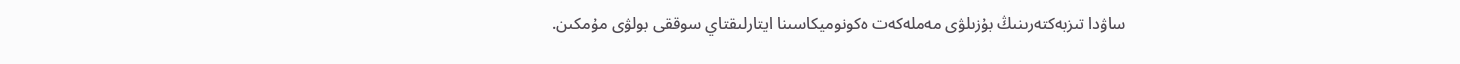ساۋدا تىزبەكتەرىنىڭ بۇزىلۋى مەملەكەت ەكونوميكاسىنا ايتارلىقتاي سوققى بولۋى مۇمكىن.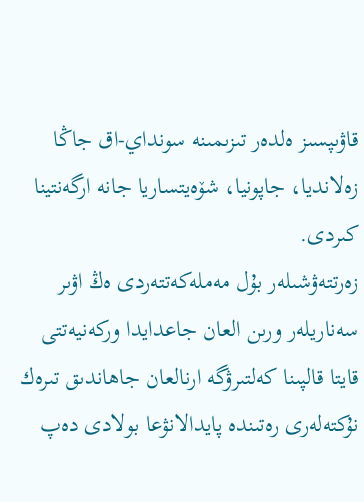قاۋىپسىز ەلدەر تىزىمىنە سونداي-اق جاڭا زەلانديا، جاپونيا، شۆەيتساريا جانە ارگەنتينا كىردى.
زەرتتەۋشىلەر بۇل مەملەكەتتەردى ەڭ اۋىر سەناريلەر ورىن العان جاعدايدا وركەنيەتتى قايتا قالپىنا كەلتىرۋگە ارنالعان جاھاندىق تىرەك نۇكتەلەرى رەتىندە پايدالانۋعا بولادى دەپ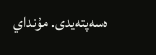ەسەپتەيدى. مۇنداي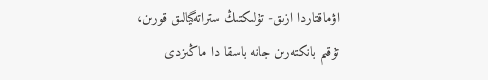اۋماقتاردا ازىق- تۇلىكتىڭ ستراتەگيالىق قورىن، تۇقىم بانكتەرىن جانە باسقا دا ماڭىزدى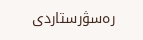رەسۋرستاردى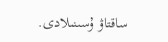ساقتاۋ ۇسىنىلادى.